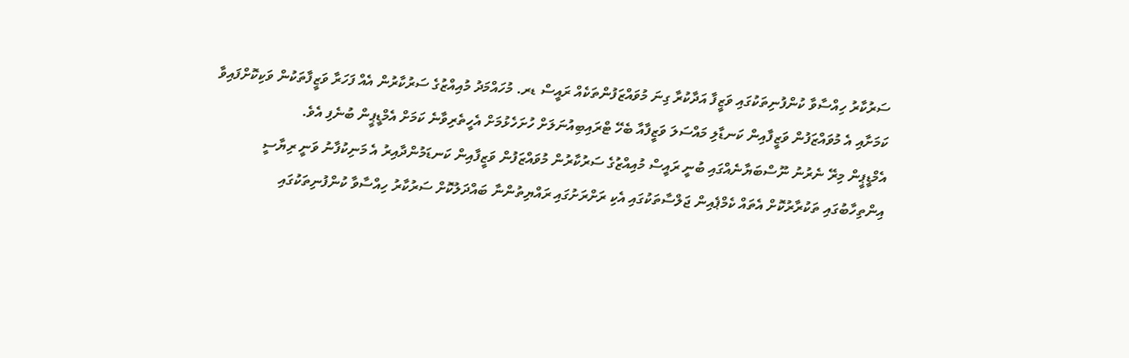ސަރުކާރު ހިއްސާވާ ކުންފުނިތަކުގައި ވަޒީފާ އަދާކުރާ ގިނަ މުވައްޒަފުންތަކެއް ރައީސް ޑރ. މުހައްމަދު މުއިއްޒުގެ ސަރުކާރުން އެއް ފަހަރާ ވަޒީފާތަކުން ވަކިކޮށްފައިވާ ކަމަށާއި އެ މުވައްޒަފުން ވަޒީފާއިން ކަނޑާލި މައްސަލަ ވަޒީފާއާ ބެހޭ ޓްރައިބިއުނަލަށް ހުށަހެޅުމަށް އެހީތެރިވާނެ ކަމަށް އެމްޑީޕީން ބުނެފި އެވެ.
އެމްޑީޕީން މިރޭ ނެރުނު ނޫސްބަޔާނެއްގައި ބުނީ ރައީސް މުއިއްޒުގެ ސަރުކާރުން މުވައްޒަފުން ވަޒީފާއިން ކަނޑަމުންދާއިރު އެ މަނިކުފާނު ވަނީ ރިޔާސީ އިންތިހާބުގައި ތަކުރާރުކޮށް އެތައް ކެމްޕެއިން ޖަލްސާތަކުގައި އެކި ރަށްރަށުގައި ރައްޔިތުންނާ ބައްދަލުކޮށް ސަރުކާރު ހިއްސާވާ ކުންފުނިތަކުގައި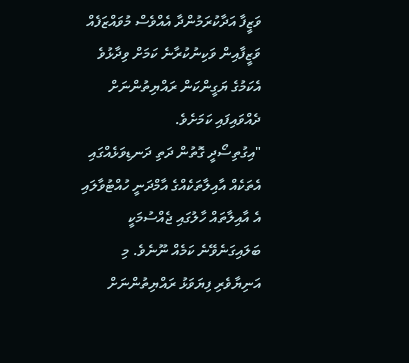ވަޒީފާ އަދާކުރަމުންދާ އެއްވެސް މުވައްޒަފެއް ވަޒީފާއިން ވަކިނުކުރާނެ ކަމަށް ވިދާޅުވެ އެކަމުގެ ޔަގީންކަން ރައްޔިތުންނަށް ދެއްވައިފައި ކަމަށެވެ.
"އިގުތިސޯދީ ގޮތުން ދަތި ދަނޑިވަޅެއްގައި އެތަކެއް އާއިލާތަކެއްގެ އާމްދަނީ ހުއްޓުވާލައި އެ އާއިލާތައް ހާލުގައި ޖެއްސުމަކީ ބަލައިގަނެވޭނެ ކަމެއް ނޫނެވެ. މި އަނިޔާވެރި ފިޔަވަޅު ރައްޔިތުންނަށް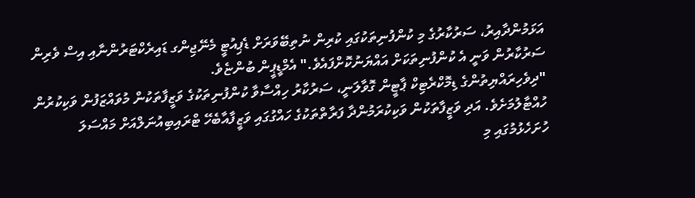އަޅަމުންދާއިރު، ސަރުކާރުގެ މި ކުންފުނިތަކުގައި ކުރިން ނުތިބޭވަރަށް ޑެޕިއުޓީ މެނޭޖިންގ ޑައިރެކްޓަރުންނާއި އިސް ވެރިން ސަރުކާރުން ވަނީ އެ ކުންފުނިތަކަށް އައްޔަނުކޮށްފައެވެ." އެމްޑީޕީން ބުންޏެވެ.
"ދިވެހިރައްޔިތުންގެ ޑިމޮކްރެޓިކް ޕާޓީން ގޮވާލަނީ، ސަރުކާރު ހިއްސާވާ ކުންފުނިތަކުގެ ވަޒީފާތަކުން މުވައްޒަފުން ވަކިކުރުން ހުއްޓާލުމަށެވެ. އަދި ވަޒީފާތަކުން ވަކިކުރަމުންދާ ފަރާތްތަކުގެ ހައްގުގައި ވަޒީފާއާބެހޭ ޓްރައިބިއުނަލްއަށް މައްސަލަ ހުށަހެޅުމުގައި މި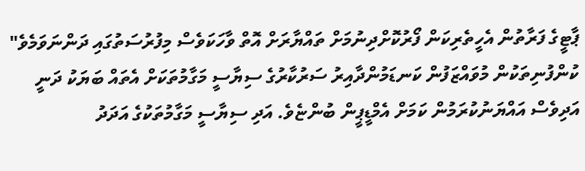ޕާޓީގެ ފަރާތުން އެހީތެރިކަން ފޯރުކޮށްދިނުމަށް ތައްޔާރަށް އޮތް ވާހަކަވެސް މިފުރުސަތުގައި ދަންނަވަމެވެ"
ކުންފުނިތަކުން މުވައްޒަފުން ކަނޑަމުންދާއިރު ސަރުކާރުގެ ސިޔާސީ މަގާމުތަކަށް އެތައް ބަޔަކު ދަނީ އަދިވެސް އައްޔަނުކުރަމުން ކަމަށް އެމްޑީޕީން ބުންޏެވެ. އަދި ސިޔާސީ މަގާމުތަކުގެ އަދަދު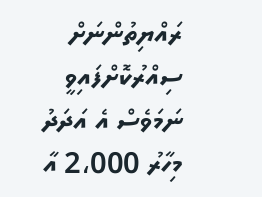ރައްޔިތުންނަށް ސިއްރުކޮށްފައިވީ ނަމަވެސް އެ އަދަދު މިހާރު 2،000 އާ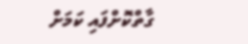ގާތްކޮށްފައި ކަމަށް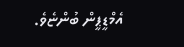އެމްޑީޕީން ބުންޏެވެ.